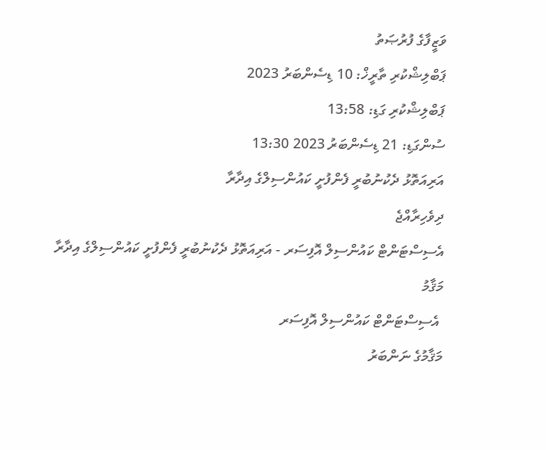ވަޒީފާގެ ފުރުޞަތު
ޕަބްލިޝްކުރި ތާރީޚް: 10 ޑިސެންބަރު 2023
ޕަބްލިޝްކުރި ގަޑި: 13:58
ސުންގަޑި: 21 ޑިސެންބަރު 2023 13:30
އަރިއަތޮޅު ދެކުނުބުރީ ފެންފުށީ ކައުންސިލްގެ އިދާރާ
ދިވެހިރާއްޖެ
އެސިސްޓަންޓް ކައުންސިލް އޮފިސަރ - އަރިއަތޮޅު ދެކުނުބުރީ ފެންފުށީ ކައުންސިލްގެ އިދާރާ
މަޤާމު
 އެސިސްޓަންޓް ކައުންސިލް އޮފިސަރ
މަޤާމުގެ ނަންބަރު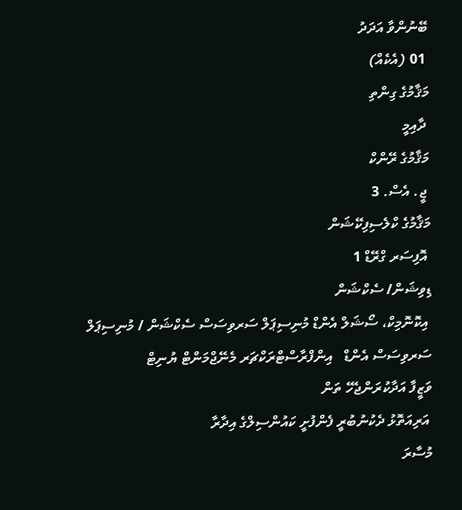ބޭނުންވާ އަދަދު
 01 (އެކެއް)
މަޤާމުގެ ގިންތި
 ދާއިމީ
މަޤާމުގެ ރޭންކް
 ޖީ. އެސް. 3
މަޤާމުގެ ކްލެސިފިކޭޝަން
 އޮފިސަރ ގްރޭޑް 1
ޑިވިޝަން/ ސެކްޝަން
 އިކޮނޮމިކް، ސޯޝަލް އެންޑް މުނިސިޕަލް ސަރވިސަސް ސެކްޝަން / މުނިސިޕަލް ސަރވިސަސް އެންޑް   އިންފްރާސްޓްރަކްޗަރ މެނޭޖްމަންޓް ޔުނިޓް
ވަޒީފާ އަދާކުރަންޖެހޭ ތަން
 އަރިއަތޮޅު ދެކުނުބުރީ ފެންފުށީ ކައުންސިލްގެ އިދާރާ
މުސާރަ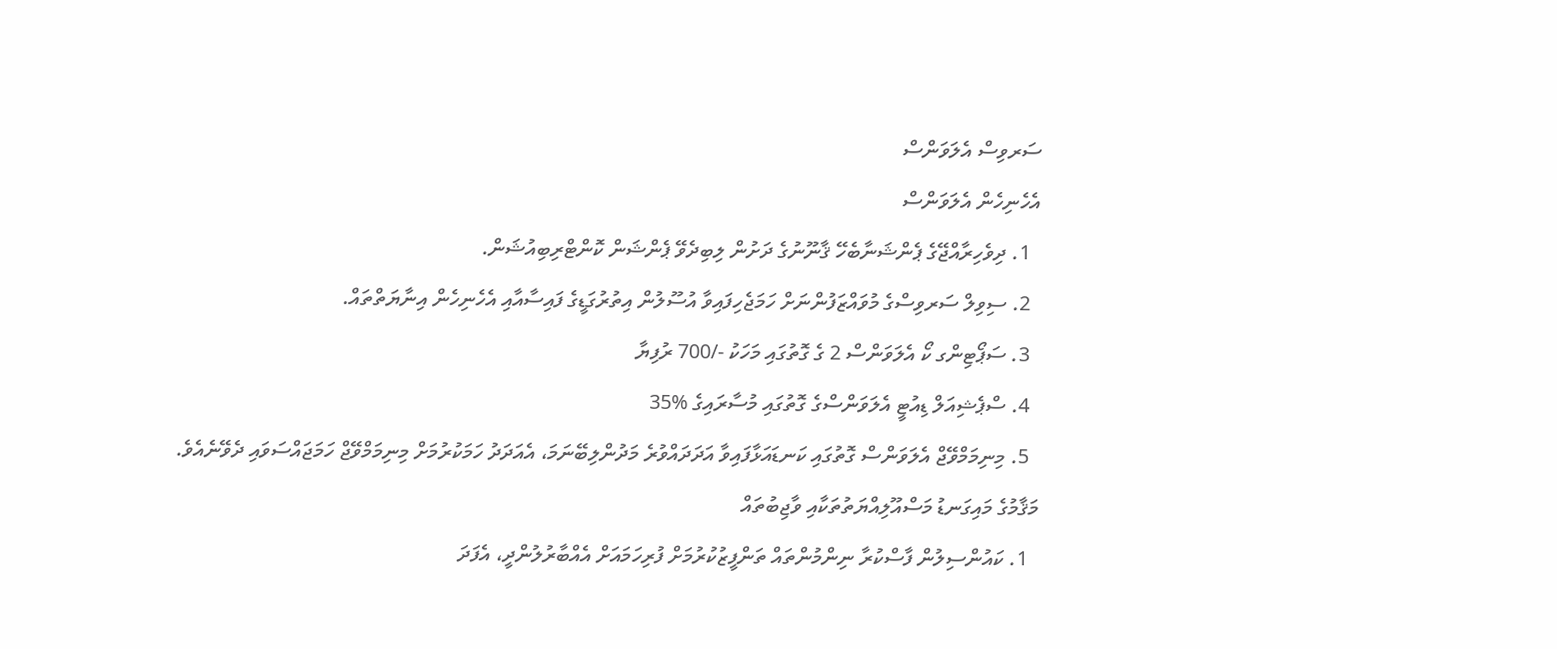ސަރވިސް އެލަވަންސް
އެހެނިހެން އެލަވަންސް
  1. ދިވެހިރާއްޖޭގެ ޕެންޝަނާބެހޭ ޤާނޫނުގެ ދަށުން ލިބިދެވޭ ޕެންޝަން ކޮންޓްރިބިއުޝަން.
  2. ސިވިލް ސަރވިސްގެ މުވައްޒަފުންނަށް ހަމަޖެހިފައިވާ އުސޫލުން އިތުރުގަޑީގެ ފައިސާއާއި އެހެނިހެން އިނާޔަތްތައް.
  3. ސަޕޯޓިންގ ކޯ އެލަވަންސް 2 ގެ ގޮތުގައި މަހަކު -/700 ރުފިޔާ
  4. ސްޕެޝިއަލް ޑިއުޓީ އެލަވަންސްގެ ގޮތުގައި މުސާރައިގެ %35
  5. މިނިމަމްވޭޖް އެލަވަންސް ގޮތުގައި ކަނޑައަޅާފައިވާ އަދަދައްވުރެ މަދުންލިބޭނަމަ، އެއަދަދު ހަމަކުރުމަށް މިނިމަމްވޭޖް ހަމަޖައްސަވައި ދެވޭނެއެވެ.
މަޤާމުގެ މައިގަނޑު މަސްއޫލިއްޔަތުތަކާއި ވާޖިބުތައް
  1. ކައުންސިލުން ފާސްކުރާ ނިންމުންތައް ތަންފީޒުކުރުމަށް ފުރިހަމައަށް އެއްބާރުލުންދީ، އެފަދަ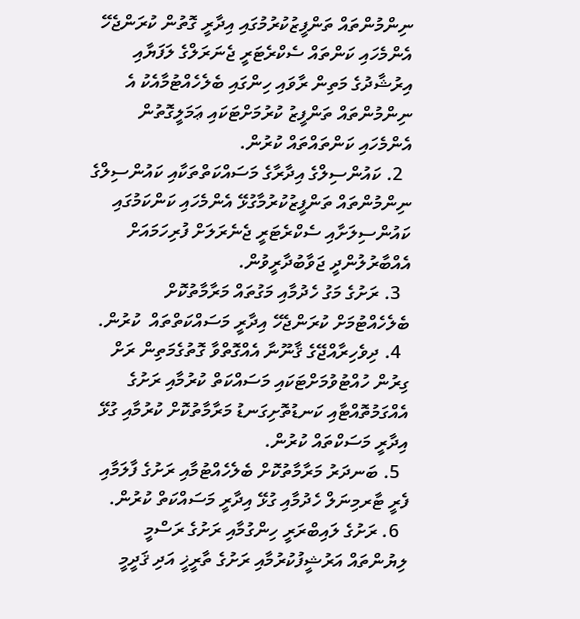ނިންމުންތައް ތަންފީޒުކުރުމުގައި އިދާރީ ގޮތުން ކުރަންޖެހޭ އެންމެހައި ކަންތައް ސެކްރެޓަރީ ޖެނަރަލްގެ ލަފަޔާއި އިރުޝާދުގެ މަތިން ރާވައި ހިންގައި ބެލެހެއްޓުމާއެކު އެ ނިންމުންތައް ތަންފީޒު ކުރުމަށްޓަކައި ޢަމަލީގޮތުން އެންމެހައި ކަންތައްތައް ކުރުން.
  2. ކައުންސިލްގެ އިދާރާގެ މަސައްކަތްތަކާއި ކައުންސިލްގެ ނިންމުންތައް ތަންފީޒުކުރުމާގުޅޭ އެންމެހައި ކަންކަމުގައި ކައުންސިލަށާއި ސެކްރެޓަރީ ޖެނެރަލަށް ފުރިހަމައަށް އެއްބާރުލުންދީ ޖަވާބުދާރީވުން.
  3. ރަށުގެ މަގު ހެދުމާއި މަގުތައް މަރާމާތުކޮށް ބެލެހެއްޓުމަށް ކުރަންޖެހޭ އިދާރީ މަސައްކަތްތައް  ކުރުން.
  4. ދިވެހިރާއްޖޭގެ ޤާނޫނާ އެއްގޮތްވާ ގޮތުގެމަތިން ރަށް ގިރުން ހުއްޓުވުމަށްޓަކައި މަސައްކަތް ކުރުމާއި ރަށުގެ އެއްގަމުތޮއްޓާއި ކަނޑުތޮށިގަނޑު މަރާމާތުކޮށް ކުރުމާއި ގުޅޭ އިދާރީ މަސަކްތައް ކުރުން.
  5. ބަނދަރު މަރާމާތުކޮށް ބެލެހެއްޓުމާއި ރަށުގެ ފާލަމާއި ފެރީ ޓާރމިނަލް ހެދުމާއި ގުޅޭ އިދާރީ މަސައްކަތް ކުރުން.
  6. ރަށުގެ ލައިބްރަރީ ހިންގުމާއި ރަށުގެ ރަސްމީ ލިޔުންތައް އަރުޝީފުކުރުމާއި ރަށުގެ ތާރީޚީ އަދި ޤަދީމީ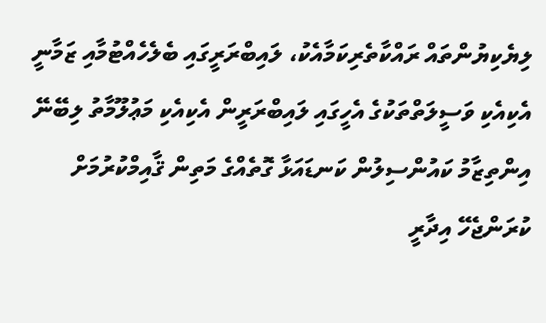ލިޔެކިޔުންތައް ރައްކާތެރިކަމާއެކު، ލައިބްރަރީގައި ބެލެހެއްޓުމާއި ޒަމާނީ އެކިއެކި ވަސީލަތްތަކުގެ އެހީގައި ލައިބްރަރީން އެކިއެކި މަޢުލޫމާތު ލިބޭނޭ އިންތިޒާމު ކައުންސިލުން ކަނޑައަޅާ ގޮތެއްގެ މަތިން ޤާއިމްކުރުމަށް ކުރަންޖެހޭ އިދާރީ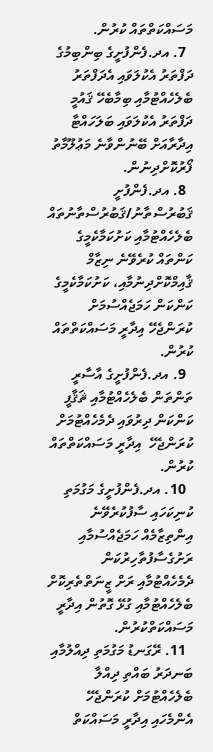މަސައްކަތްތައް ކުރުން.
  7. އދ.ފެންފުށީގެ ބިންބިމުގެ ދަފްތަރު އެކުލަވައި އެދަފްތަރު ބެލެހެއްޓުމާއި ބިމާބެހޭ ޤައުމީ ދަފްތަރު އެކުލަވައި ބަލަހައްޓާ އިދާރާއަށް ބޭނުންވާނެ މަޢުލޫމާތު ފޯރުކޮށްދިނުން.
  8. އދ.ފެންފުށީ ޤަބުރުސްތާނު/ޤަބުރުސްތާނުތައް ބެލެހެއްޓުމާއި ކަށުކަމާކެމީގެ ކަންތައް ކުރެވޭނެ ނިޒާމް ޤާއިމްކޮށްދިނުމާއި، ކަށުކަމާކެމީގެ ކަންކަން ހަމަޖެއްސުމަށް ކުރަންޖެހޭ އިދާރީ މަސައްކަތްތައް ކުރުން.
  9. އދ.ފެންފުށީގެ އާސާރީ ތަންތަން ބެލެހެއްޓުމާއި ޘަޤާފީ ކަންކަން ދިރުވައި ދެމެހެއްޓުމަށް ކުރަންޖެހޭ  އިދާރީ މަސައްކަތްތައް ކުރުން.
  10. އދ.ފެންފުށީގެ މަގުމަތި ކުނިކަހައި ސާފުކުރެވޭނެ އިންތިޒާމެއް ހަމަޖެއްސުމާއި ރަށުގެސާފުތާހިރުކަން ދެމެހެއްޓުމާއި ރަށް ޒީނަތްތެރިކޮށް ބެލެހެއްޓުމާއި ގުޅޭ ގޮތުން އިދާރީ މަސައްކަތްކުރުން.
  11. ރޭގަނޑު މަގުމަތި ދިއްލުމާއި ބަނދަރު ބައްތި ދިއްލާ ބެލެހެއްޓުމަށް ކުރަންޖެހޭ އެންމެހައި އިދާރީ މަސައްކަތް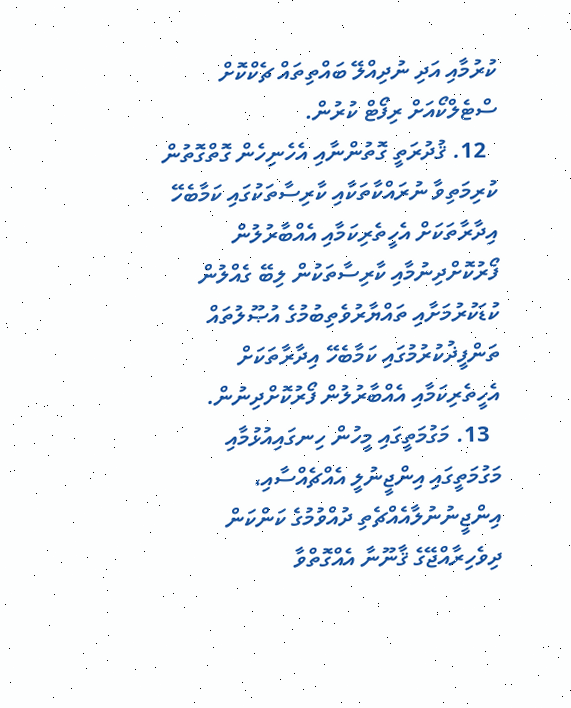ކުރުމާއި އަދި ނުދިއްލޭ ބައްތިތައް ޗެކްކޮށް ސްޓެލްކޯއަށް ރިފޯޓް ކުރުން.
  12. ޤުދުރަތީ ގޮތުންނާއި އެހެނިހެން ގޮތްގޮތުން ކުރިމަތިވާ ނުރައްކާތަކާއި ކާރިސާތަކުގައި ކަމާބެހޭ އިދާރާތަކަށް އެހީތެރިކަމާއި އެއްބާރުލުން ފޯރުކޮށްދިނުމާއި ކާރިސާތަކުން ލިބޭ ގެއްލުން ކުޑަކުރުމަށާއި ތައްޔާރުވެތިބުމުގެ އުޞޫލުތައް ތަންފީޛުކުރުމުގައި ކަމާބެހޭ އިދާރާތަކަށް އެހީތެރިކަމާއި އެއްބާރުލުން ފޯރުކޮށްދިނުން.
  13. މަގުމަތީގައި މީހުން ހިނގައިއުޅުމާއި މަގުމަތީގައި އިންޖީނުލީ އެއްޗެއްސާއި، އިންޖީނުނުލާއެއްޗެތި ދުއްވުމުގެ ކަންކަން ދިވެހިރާއްޖޭގެ ޤާނޫނާ އެއްގޮތްވާ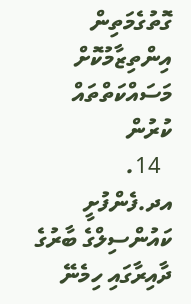ގޮތުގެމަތިން އިންތިޒާމުކޮށް މަސައްކަތްތައް ކުރުން
  14. އދ.ފެންފުށީ ކައުންސިލްގެ ބާރުގެ ދާއިރާގައި ހިމެނޭ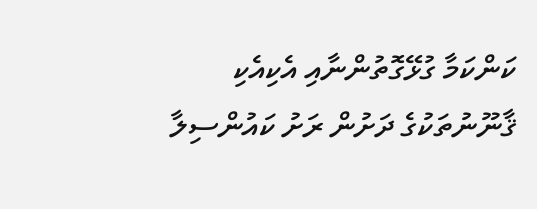ކަންކަމާ ގުޅޭގޮތުންނާއި އެކިއެކި ޤާނޫނުތަކުގެ ދަށުން ރަށު ކައުންސިލާ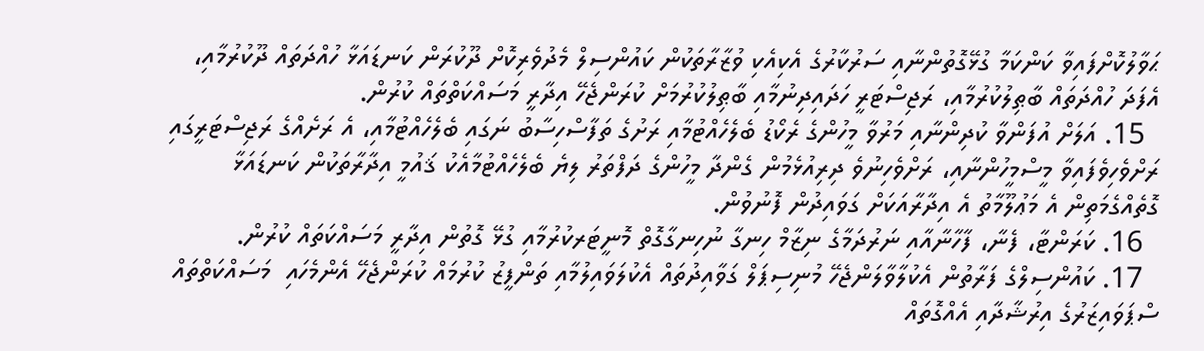ޙަވާލުކޮށްފައިވާ ކަންކަމާ ގުޅޭގޮތުންނާއި ސަރުކާރުގެ އެކިއެކި ވުޒާރާތަކުން ކައުންސިލް މެދުވެރިކޮށް ދޫކުރަން ކަނޑައަޅާ ހުއްދަތައް ދޫކުރުމާއި، އެފަދަ ހުއްދަތައް ބާޠިލުކުރުމާއި، ރަޖިސްޓަރީ ހަދައިދިނުމާއި ބާޠިލުކުރުމަށް ކުރަންޖެހޭ އިދާރީ މަސައްކަތްތައް ކުރުން.
  15. އަލަށް އުފަންވާ ކުދިންނާއި މަރުވާ މީހުންގެ ރެކޯޑު ބެލެހެއްޓުމާއި ރަށުގެ ތަފާސްހިސާބު ނަގައި ބެލެހެއްޓުމާއި، އެ ރަށެއްގެ ރަޖިސްޓަރީގައި ރަށްވެހިވެފައިވާ މީސްމީހުންނާއި، ރަށްވެހިނުވެ ދިރިއުޅެމުން ގެންދާ މީހުންގެ ދަފްތަރު ލިޔެ ބެލެހެއްޓުމާއެކު ޤައުމީ އިދާރާތަކުން ކަނޑައަޅާ ގޮތެއްގެމަތިން އެ މަޢުލޫމާތު އެ އިދާރާއަކަށް ގަވައިދުން ފޮނުވުން.
  16. ކަރަންޓާ، ފެނާ، ފާހާނާއާއި ނަރުދަމާގެ ނިޒާމް ހިނގާ ނުހިނގާގޮތް މޮނީޓަރކުރުމާއި ގުޅޭ ގޮތުން އިދާރީ މަސައްކަތައް ކުރުން.
  17. ކައުންސިލްގެ ފަރާތުން އެކުލާވާލަންޖެހޭ މުނިސިޕަލް ގަވާއިދުތައް އެކުލަވައިލުމާއި ތަންފީޒު ކުރުމައް ކުރަންޖެހޭ އެންމެހައި  މަސައްކަތްތައް ސްޕަވައިޒަރުގެ އިރުޝާދާއި އެއްގޮތައް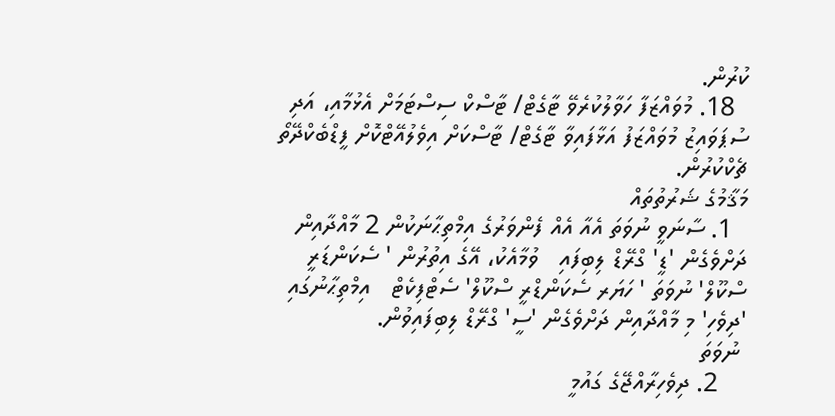ކުރުން.
  18. މުވައްޒަފާ ހަވާލުކުރެވޭ ޓާގެޓް/ ޓާސްކް ސިސްޓަމަށް އެޅުމާއި، އަދި ސުޕަވައިޒު މުވައްޒަފު އަޅާފައިވާ ޓާގެޓް/ ޓާސްކަށް އިވެލުއޭޓްކޮށް ފީޑްބެކްދޭތޯ ޗެކްކުރުން.
މަޤާމުގެ ޝަރުތުތައް
  1. ސާނަވީ ނުވަތަ އެއާ އެއް ފެންވަރުގެ އިމްތިޙާނަކުން 2 މާއްދާއިން ދަށްވެގެން 'ޑީ' ގްރޭޑް ލިބިފައި   ވުމާއެކު، އޭގެ އިތުރުން ' ސެކަންޑަރީ ސްކޫލް' ނުވަތަ ' ހަޔަރ ސެކަންޑްރީ ސްކޫލް' ސެޓްފިކެޓް   އިމްތިޙާނުގައި 'ދިވެހި' މި މާއްދާއިން ދަށްވެގެން 'ސީ' ގްރޭޑް ލިބިފައިވުން.
 ނުވަތަ
    2. ދިވެހިރާއްޖޭގެ ގައުމީ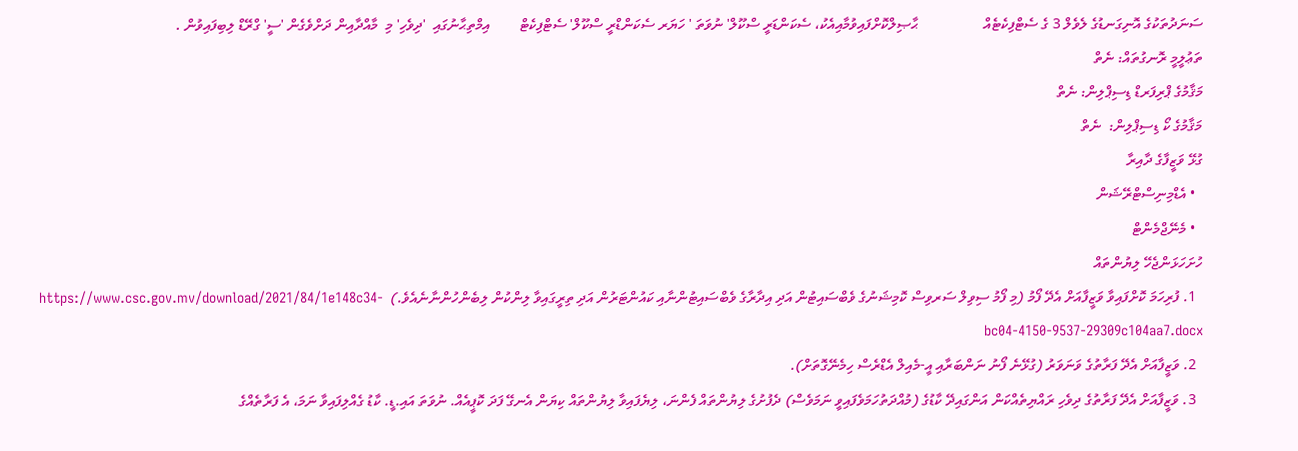ސަނަދުތަކުގެ އޮނިގަނޑުގެ ލެވެލް 3 ގެ ސެޓްފިކެޓެއް                  ޙާޞިލްކޮށްފައިވުމާއިއެކު، ސެކަންޑަރީ ސްކޫލް' ނުވަތަ ' ހަޔަރ ސެކަންޑްރީ ސްކޫލް' ސެޓްފިކެޓް        އިމްތިޙާނުގައި  'ދިވެހި' މި  މާއްދާއިން ދަށްވެގެން 'ސީ' ގްރޭޑް ލިބިފައިވުން .
ތަޢުލީމީ ރޮނގުތައް: ނެތް
މަޤާމުގެ ޕްރިފަރޑް ޑިސިޕްލިން: ނެތް
މަޤާމުގެ ކޯ ޑިސިޕްލިން:  ނެތް
ގުޅޭ ވަޒީފާގެ ދާއިރާ
  • އެޑްމިނިސްޓްރޭޝަން
  • މެނޭޖްމެންޓް
ހުށަހަޅަންޖެހޭ ލިޔުންތައް
  1. ފުރިހަމަ ކޮށްފައިވާ ވަޒީފާއަށް އެދޭ ފޯމު (މި ފޯމު ސިވިލް ސަރވިސް ކޮމިޝަނުގެ ވެބްސައިޓުން އަދި އިދާރާގެ ވެބްސައިޓުންނާއި ކައުންޓަރުން އަދި ތިރީގައިވާ ލިންކުން ލިބެންހުންނާނެއެވެ.)  https://www.csc.gov.mv/download/2021/84/1e148c34-bc04-4150-9537-29309c104aa7.docx
  2. ވަޒީފާއަށް އެދޭ ފަރާތުގެ ވަނަވަރު (ގުޅޭނެ ފޯނު ނަންބަރާއި އީ-މެއިލް އެޑްރެސް ހިމެނޭގޮތަށް).
  3. ވަޒީފާއަށް އެދޭ ފަރާތުގެ ދިވެހި ރައްޔިތެއްކަން އަންގައިދޭ ކާޑުގެ (މުއްދަތުހަމަވެފައިވީ ނަމަވެސް) ދެފުށުގެ ލިޔުންތައް ފެންނަ، ލިޔެފައިވާ ލިޔުންތައް ކިޔަން އެނގޭ ފަދަ ކޮޕީއެއް. ނުވަތަ އައި.ޑީ. ކާޑު ގެއްލިފައިވާ ނަމަ، އެ ފަރާތެއްގެ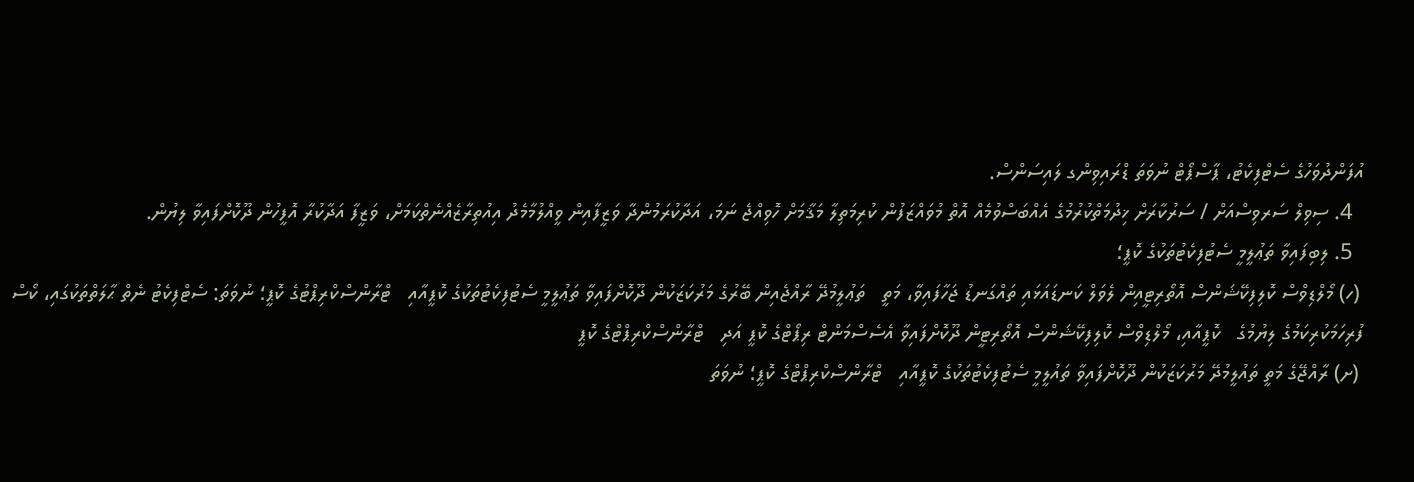އުފަންދުވަހުގެ ސެޓްފިކެޓު، ޕާސްޕޯޓް ނުވަތަ ޑްރައިވިންގ ލައިސަންސް.
  4. ސިވިލް ސަރވިސްއަށް / ސަރުކާރަށް ޚިދުމަތްކުރުމުގެ އެއްބަސްވުމެއް އޮތް މުވައްޒަފުން ކުރިމަތިލާ މަޤާމަށް ހޮވިއްޖެ ނަމަ، އަދާކުރަމުންދާ ވަޒީފާއިން ވީއްލުމާމެދު އިއުތިރާޒެއްނެތްކަމަށް، ވަޒީފާ އަދާކުރާ އޮފީހުން ދޫކޮށްފައިވާ ލިޔުން.
  5. ލިބިފައިވާ ތަޢުލީމީ ސެޓުފިކެޓުތަކުގެ ކޮޕީ؛
 (ހ) މޯލްޑިވްސް ކޮލިފިކޭޝަންސް އޮތޯރިޓީއިން ލެވަލް ކަނޑައަޅައި ތައްގަނޑު ޖަހާފައިވާ، މަތީ   ތަޢުލީމުދޭ ރާއްޖެއިން ބޭރުގެ މަރުކަޒަކުން ދޫކޮށްފައިވާ ތަޢުލީމީ ސެޓުފިކެޓުތަކުގެ ކޮޕީއާއި   ޓްރާންސްކްރިޕްޓުގެ ކޮޕީ؛ ނުވަތަ: ސެޓްފިކެޓު ނެތް ޙާލަތްތަކުގައި، ކޯސް ފުރިހަމަކުރިކަމުގެ ލިޔުމުގެ   ކޮޕީއާއި، މޯލްޑިވްސް ކޮލިފިކޭޝަންސް އޮތޯރިޓީން ދޫކޮށްފައިވާ އެސެސްމަންޓް ރިޕޯޓްގެ ކޮޕީ އަދި   ޓްރާންސްކްރިޕްޓްގެ ކޮޕީ
 (ށ) ރާއްޖޭގެ މަތީ ތައުލީމުދޭ މަރުކަޒަކުން ދޫކޮށްފައިވާ ތައުލީމީ ސެޓުފިކެޓުތަކުގެ ކޮޕީއާއި   ޓްރާންސްކްރިޕްޓްގެ ކޮޕީ؛ ނުވަތަ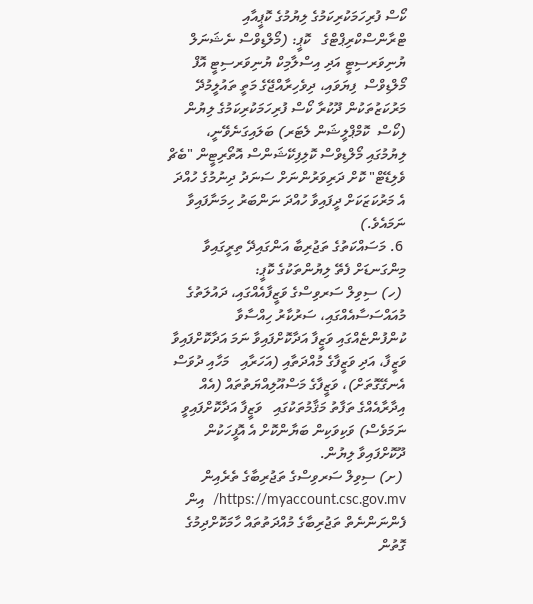ކޯސް ފުރިހަމަކުރިކަމުގެ ލިޔުމުގެ ކޮޕީއާއި ޓްރާންސްކްރިޕްޓްގެ   ކޮޕީ: (މޯލްޑިވްސް ނެޝަނަލް ޔުނިވަރސިޓީ އަދި އިސްލާމިކް ޔުނިވަރސިޓީ އޮފް މޯލްޑިވްސް  ފިޔަވައި، ދިވެހިރާއްޖޭގެ މަތީ ތައުލީމުދޭ މަރުކަޒުތަކުން ދޫކުރާ ކޯސް ފުރިހަމަކުރިކަމުގެ ލިޔުން (ކޯސް  ކޮމްޕްލީޝަން ލެޓަރ) ބަލައިގަނެވޭނީ، ލިޔުމުގައި މޯލްޑިވްސް ކޮލިފިކޭޝަންސް އޮތޯރިޓީން "ބެޗް  ވެލިޑޭޓް" ކޮށް ދަރިވަރުންނަށް ސަނަދު ދިނުމުގެ ހުއްދަ އެ މަރުކަޒަކަށް ދީފައިވާ ހުއްދަ ނަންބަރު ހިމަނާފައިވާ ނަމައެވެ.)
 6. މަސައްކަތުގެ ތަޖުރިބާ އަންގައިދޭ ތިރީގައިވާ މިންގަނޑަށް ފެތޭ ލިޔުންތަކުގެ ކޮޕީ:
 (ހ) ސިވިލް ސަރވިސްގެ ވަޒީފާއެއްގައި، ދައުލަތުގެ މުއައްސަސާއެއްގައި، ސަރުކާރު ހިއްސާވާ   ކުންފުންޏެއްގައި ވަޒީފާ އަދާކޮށްފައިވާ ނަމަ އަދާކޮށްފައިވާ ވަޒީފާ، އަދި ވަޒީފާގެ މުއްދަތާއި (އަހަރާއި   މަހާއި ދުވަސް އެނގޭގޮތަށް)، ވަޒީފާގެ މަސްއޫލިއްޔަތުތައް (އެއް އިދާރާއެއްގެ ތަފާތު މަޤާމުތަކުގައި   ވަޒީފާ އަދާކޮށްފައިވީ ނަމަވެސް) ވަކިވަކިން ބަޔާންކޮށް އެ އޮފީހަކުން ދޫކޮށްފައިވާ ލިޔުން.
 (ށ) ސިވިލް ސަރވިސްގެ ތަޖުރިބާގެ ތެރެއިން https://myaccount.csc.gov.mv/  އިން  ފެންނަންނެތް ތަޖުރިބާގެ މުއްދަތުތައް ހާމަކޮށްދިމުގެ ގޮތުން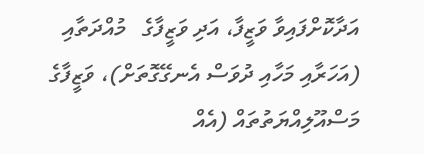އަދާކޮށްފައިވާ ވަޒީފާ، އަދި ވަޒީފާގެ   މުއްދަތާއި (އަހަރާއި މަހާއި ދުވަސް އެނގޭގޮތަށް)، ވަޒީފާގެ މަސްއޫލިއްޔަތުތައް (އެއް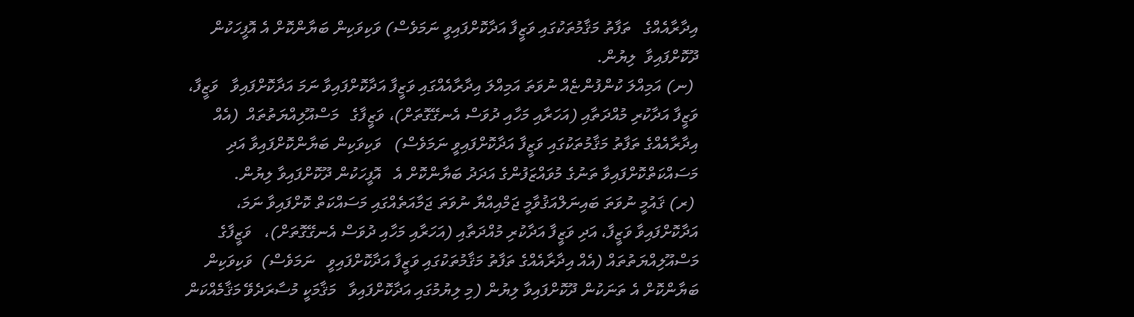އިދާރާއެއްގެ   ތަފާތު މަޤާމުތަކުގައި ވަޒީފާ އަދާކޮށްފައިވީ ނަމަވެސް) ވަކިވަކިން ބަޔާންކޮށް އެ އޮފީހަކުން   ދޫކޮށްފައިވާ  ލިޔުން.
 (ނ) އަމިއްލަ ކުންފުންޏެއް ނުވަތަ އަމިއްލަ އިދާރާއެއްގައި ވަޒީފާ އަދާކޮށްފައިވާ ނަމަ އަދާކޮށްފައިވާ   ވަޒީފާ، ވަޒީފާ އަދާކުރި މުއްދަތާއި (އަހަރާއި މަހާއި ދުވަސް އެނގޭގޮތަށް)، ވަޒީފާގެ   މަސްއޫލިއްޔަތުތައް  (އެއް އިދާރާއެއްގެ ތަފާތު މަޤާމުތަކުގައި ވަޒީފާ އަދާކޮށްފައިވީ ނަމަވެސް)   ވަކިވަކިން ބަޔާންކޮށްފައިވާ އަދި މަސައްކަތްކޮށްފައިވާ ތަނުގެ މުވައްޒަފުންގެ އަދަދު ބަޔާންކޮށް އެ   އޮފީހަކުން ދޫކޮށްފައިވާ ލިޔުން.
 (ރ) ޤައުމީ ނުވަތަ ބައިނަލްއަޤުވާމީ ޖަމްއިއްޔާ ނުވަތަ ޖަމާއަތެއްގައި މަސައްކަތް ކޮށްފައިވާ ނަމަ،   އަދާކޮށްފައިވާ ވަޒީފާ، އަދި ވަޒީފާ އަދާކުރި މުއްދަތާއި (އަހަރާއި މަހާއި ދުވަސް އެނގޭގޮތަށް)،   ވަޒީފާގެ  މަސްއޫލިއްޔަތުތައް (އެއް އިދާރާއެއްގެ ތަފާތު މަޤާމުތަކުގައި ވަޒީފާ އަދާކޮށްފައިވީ   ނަމަވެސް)  ވަކިވަކިން ބަޔާންކޮށް އެ ތަނަކުން ދޫކޮށްފައިވާ ލިޔުން (މި ލިޔުމުގައި އަދާކޮށްފައިވާ   މަޤާމަކީ މުސާރަދެވޭ މަޤާމެއްކަން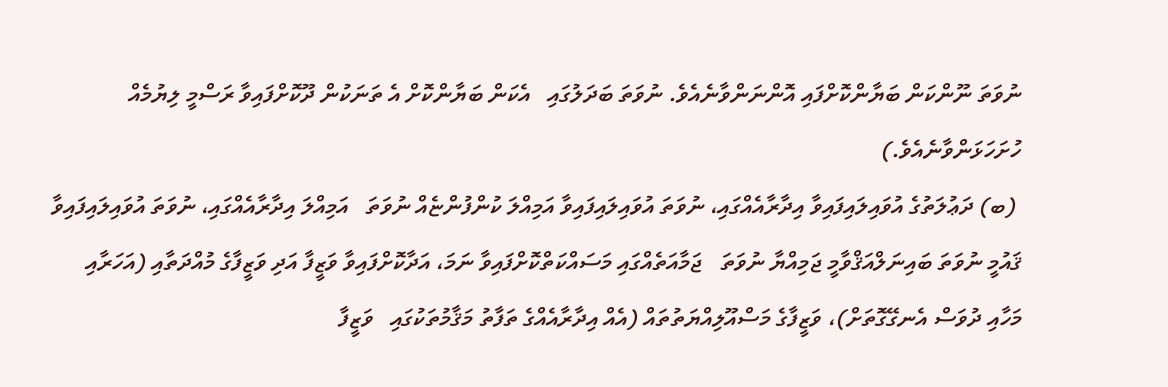ނުވަތަ ނޫންކަން ބަޔާންކޮށްފައި އޮންނަންވާނެއެވެ. ނުވަތަ ބަދަލުގައި   އެކަން ބަޔާންކޮށް އެ ތަނަކުން ދޫކޮށްފައިވާ ރަސްމީ ލިޔުމެއް ހުށަހަޅަންވާނެއެވެ.)
 (ބ) ދަޢުލަތުގެ އުވައިލައިފައިވާ އިދާރާއެއްގައި، ނުވަތަ އުވައިލައިފައިވާ އަމިއްލަ ކުންފުންޏެއް ނުވަތަ   އަމިއްލަ އިދާރާއެއްގައި، ނުވަތަ އުވައިލައިފައިވާ ޤައުމީ ނުވަތަ ބައިނަލްއަޤްވާމީ ޖަމިއްޔާ ނުވަތަ   ޖަމާއަތެއްގައި މަސައްކަތްކޮށްފައިވާ ނަމަ، އަދާކޮށްފައިވާ ވަޒީފާ އަދި ވަޒީފާގެ މުއްދަތާއި (އަހަރާއި   މަހާއި ދުވަސް އެނގޭގޮތަށް)، ވަޒީފާގެ މަސްއޫލިއްޔަތުތައް (އެއް އިދާރާއެއްގެ ތަފާތު މަޤާމުތަކުގައި   ވަޒީފާ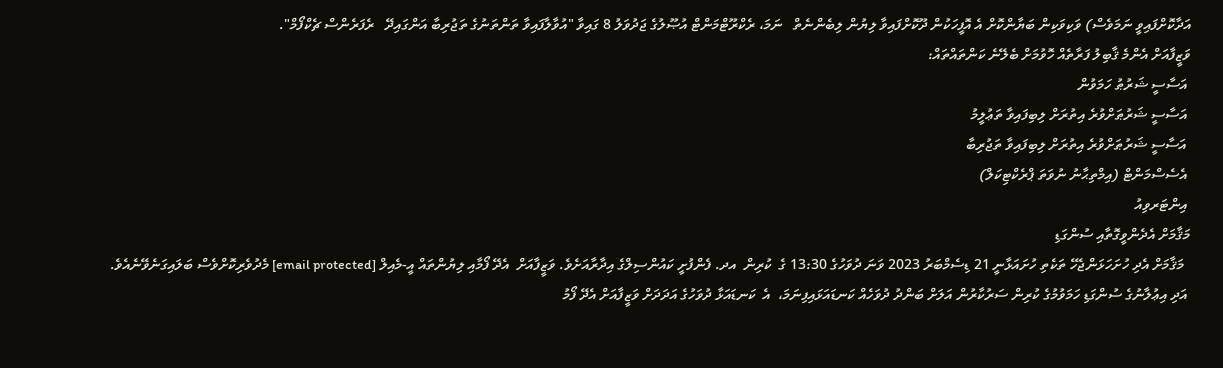އަދާކޮށްފައިވީ ނަމަވެސް) ވަކިވަކިން ބަޔާންކޮށް އެ އޮފީހަކުން ދޫކޮށްފައިވާ ލިޔުން ލިބެންނެތް   ނަމަ، ރެކްރޫޓްމަންޓް އުޞޫލުގެ ޖަދުވަލު 8 ގައިވާ "އުވާލާފައިވާ ތަންތަނުގެ ތަޖުރިބާ އަންގައިދޭ   ރެފަރެންސް ޗެކްފޯމް".
ވަޒީފާއަށް އެންމެ ޤާބިލު ފަރާތެއް ހޮވުމަށް ބެލޭނެ ކަންތައްތައް:
 އަސާސީ ޝަރުޠު ހަމަވުން
 އަސާސީ ޝަރުޠަށްވުރެ އިތުރަށް ލިބިފައިވާ ތަޢުލީމު
 އަސާސީ ޝަރުޠަށްވުރެ އިތުރަށް ލިބިފައިވާ ތަޖުރިބާ
 އެސެސްމަންޓް (އިމްތިޙާނު ނުވަތަ ޕްރެކްޓިކަލް)
 އިންޓަރވިއު
މަޤާމަށް އެދެންވީގޮތާއި ސުންގަޑި
  މަޤާމަށް އެދި ހުށަހަޅަންޖެހޭ ތަކެތި ހުށައަޅާނީ 21 ޑިސެމްބަރު 2023 ވަނަ ދުވަހުގެ 13:30 ގެ  ކުރިން  އދ. ފެންފުށީ ކައުންސިލްގެ އިދާރާއަށެވެ. ވަޒީފާއަށް  އެދޭ ފޯމާއި ލިޔުންތައް އީ-މެއިލް [email protected] މެދުވެރިކޮށްވެސް ބަލައިގަނެވޭނެއެވެ.
 އަދި އިޢުލާނުގެ ސުންގަޑި ހަމަވުމުގެ ކުރިން ސަރުކާރުން އަލަށް ބަންދު ދުވަހެއް ކަނޑައަޅައިފިނަމަ،  އެ  ކަނޑައަޅާ ދުވަހުގެ އަދަދަށް ވަޒީފާއަށް އެދޭ ފޯމު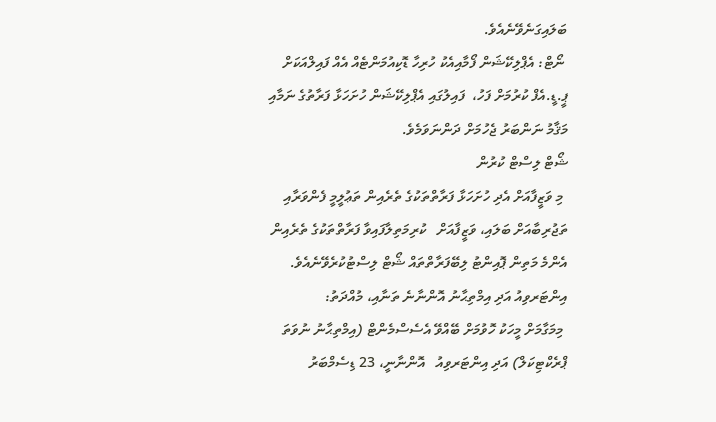ބަލައިގަނެވޭނެއެވެ.
 ނޯޓް: އެޕްލިކޭޝަން ފޯމާއިއެކު ހުރިހާ ޑޮކިއުމަންޓެއް އެއް ފައިލްއަކަށް ޕީ.ޑީ.އެފް ކުރުމަށް ފަހު،  ފައިލުގައި އެޕްލިކޭޝަން ހުށަހަޅާ ފަރާތުގެ ނަމާއި މަޤާމު ނަންބަރު ޖެހުމަށް ދަންނަވަމެވެ.
ޝޯޓް ލިސްޓް ކުރުން
 މި ވަޒީފާއަށް އެދި ހުށަހަޅާ ފަރާތްތަކުގެ ތެރެއިން ތަޢުލީމީ ފެންވަރާއި ތަޖުރިބާއަށް ބަލައި، ވަޒީފާއަށް   ކުރިމަތިލާފައިވާ ފަރާތްތަކުގެ ތެރެއިން އެންމެ މަތިން ޕޮއިންޓު ލިބޭފަރާތްތައް ޝޯޓް ލިސްޓުކުރެވޭނެއެވެ.
އިންޓަރވިއު އަދި އިމްތިޙާނު އޮންނާނެ ތަނާއި، މުއްދަތު:
 މިމަގާމަށް މީހަކު ހޮވުމަށް ބޭއްވޭ އެސެސްމެންޓް (އިމްތިޙާނު ނުވަތަ ޕްރެކްޓިކަލް) އަދި އިންޓަރވިއު   އޮންނާނީ، 23 ޑިސެމްބަރު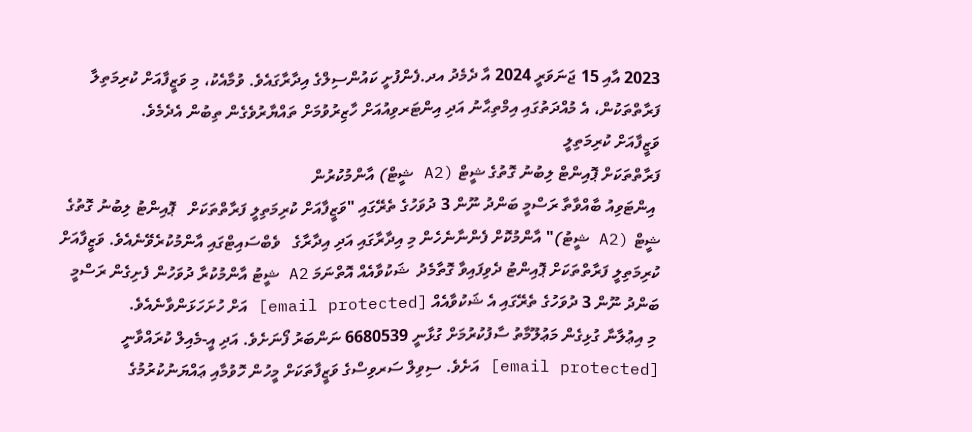2023 އާއި 15 ޖަނަވަރީ 2024 އާ ދެމެދު އދ.ފެންފުށީ ކައުންސިލްގެ އިދާރާގައެވެ. ވުމާއެކު، މި ވަޒީފާއަށް ކުރިމަތިލާ ފަރާތްތަކުން، އެ މުއްދަތުގައި އިމްތިޙާނު އަދި އިންޓަރވިއުއަށް ހާޒިރުވުމަށް ތައްޔާރުވެގެން ތިބުން އެދެމެވެ.
ވަޒީފާއަށް ކުރިމަތިލީ
ފަރާތްތަކަށް ޕޮއިންޓް ލިބުނު ގޮތުގެ ޝީޓް (A2 ޝީޓް) އާންމުކުރުން
 އިންޓަވިއު ބާއްވާތާ ރަސްމީ ބަންދު ނޫން 3 ދުވަހުގެ ތެރޭގައި "ވަޒީފާއަށް ކުރިމަތިލީ ފަރާތްތަކަށް   ޕޮއިންޓު ލިބުނު ގޮތުގެ ޝީޓް (A2 ޝީޓު)" އާންމުކޮށް ފެންނާނެހެން މި އިދާރާގައި އަދި އިދާރާގެ   ވެބްސައިޓްގައި އާންމުކުރެވޭނެއެވެ. ވަޒީފާއަށް ކުރިމަތިލީ ފަރާތްތަކަށް ޕޮއިންޓު ދެވިފައިވާ ގޮތާމެދު  ޝަކުވާއެއް އޮތްނަމަ A2 ޝީޓު އާންމުކުރާ ދުވަހުން ފެށިގެން ރަސްމީ ބަންދު ނޫން 3 ދުވަހުގެ ތެރޭގައި އެ ޝަކުވާއެއް [email protected] އަށް ހުށަހަޅަންވާނެއެވެ.
 މި އިޢުލާނާ ގުޅިގެން މަޢުލޫމާތު ސާފުކުރުމަށް ގުޅާނީ 6680539 ނަންބަރު ފޯނަށެވެ. އަދި އީ-މެއިލް ކުރައްވާނީ  [email protected] އަށެވެ. ސިވިލް ސަރވިސްގެ ވަޒީފާތަކަށް މީހުން ހޮވުމާއި ޢައްޔަނުކުރުމުގެ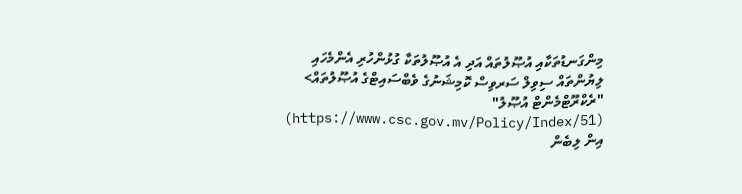މިންގަނޑުތަކާއި އުޞޫލުތައް އަދި އެ އުޞޫލުތަކާ ގުޅުންހުރި އެންމެހައި ލިޔުންތައް ސިވިލް ސަރވިސް ކޮމިޝަނުގެ ވެބްސައިޓްގެ އުޞޫލުތައް> "ރެކްރޫޓްމެންޓް އުޞޫލު" (https://www.csc.gov.mv/Policy/Index/51) އިން ލިބެން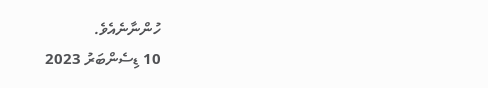ހުންނާނެއެވެ.
10 ޑިސެންބަރު 2023